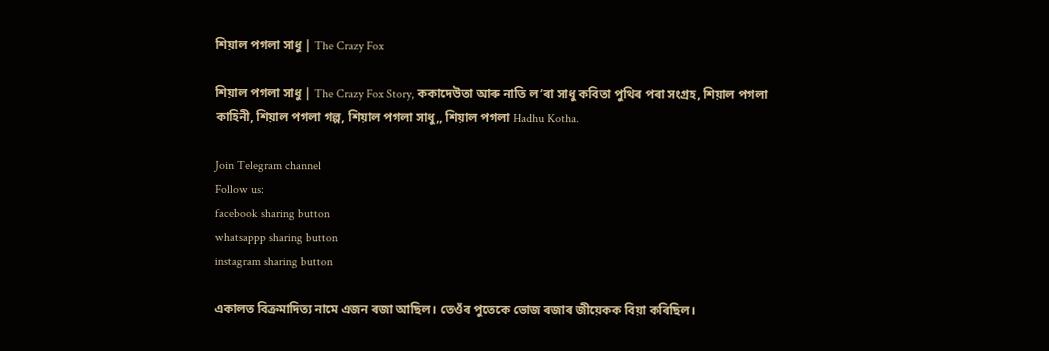শিয়াল পগলা সাধু | The Crazy Fox

শিয়াল পগলা সাধু | The Crazy Fox Story, ককাদেউতা আৰু নাতি ল’ৰা সাধু কবিতা পুথিৰ পৰা সংগ্ৰহ, শিয়াল পগলা কাহিনী, শিয়াল পগলা গল্প, শিয়াল পগলা সাধু,, শিয়াল পগলা Hadhu Kotha.

Join Telegram channel
Follow us:
facebook sharing button
whatsappp sharing button
instagram sharing button

একালত বিক্ৰমাদিত্য নামে এজন ৰজা আছিল। তেওঁৰ পুতেকে ভোজ ৰজাৰ জীয়েকক বিয়া কৰিছিল।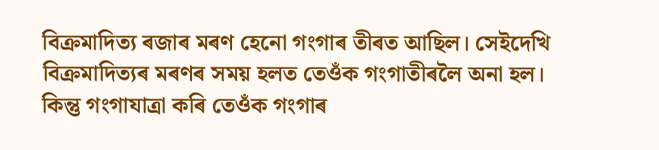বিক্ৰমাদিত্য ৰজাৰ মৰণ হেনো গংগাৰ তীৰত আছিল। সেইদেখি বিক্ৰমাদিত্যৰ মৰণৰ সময় হলত তেওঁক গংগাতীৰলৈ অনা হল। কিন্তু গংগাযাত্ৰা কৰি তেওঁক গংগাৰ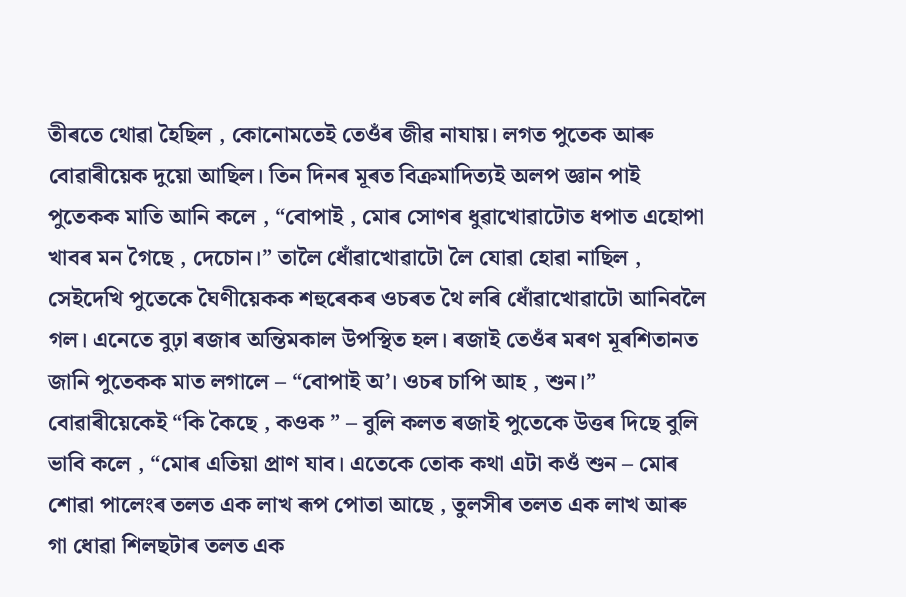তীৰতে থোৱা হৈছিল , কোনোমতেই তেওঁৰ জীৱ নাযায়। লগত পুতেক আৰু বোৱাৰীয়েক দুয়ো আছিল। তিন দিনৰ মূৰত বিক্ৰমাদিত্যই অলপ জ্ঞান পাই পুতেকক মাতি আনি কলে , “বোপাই , মোৰ সোণৰ ধুৱাখোৱাটোত ধপাত এহোপা খাবৰ মন গৈছে , দেচোন।” তালৈ ধোঁৱাখোৱাটো লৈ যোৱা হোৱা নাছিল , সেইদেখি পুতেকে ঘৈণীয়েকক শহুৰেকৰ ওচৰত থৈ লৰি ধোঁৱাখোৱাটো আনিবলৈ গল। এনেতে বুঢ়া ৰজাৰ অন্তিমকাল উপস্থিত হল। ৰজাই তেওঁৰ মৰণ মূৰশিতানত জানি পুতেকক মাত লগালে – “বোপাই অ’। ওচৰ চাপি আহ , শুন।” বোৱাৰীয়েকেই “কি কৈছে , কওক ” – বুলি কলত ৰজাই পুতেকে উত্তৰ দিছে বুলি ভাবি কলে , “মোৰ এতিয়া প্ৰাণ যাব। এতেকে তোক কথা এটা কওঁ শুন – মোৰ শোৱা পালেংৰ তলত এক লাখ ৰূপ পোতা আছে , তুলসীৰ তলত এক লাখ আৰু গা ধোৱা শিলছটাৰ তলত এক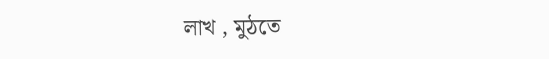লাখ , মুঠতে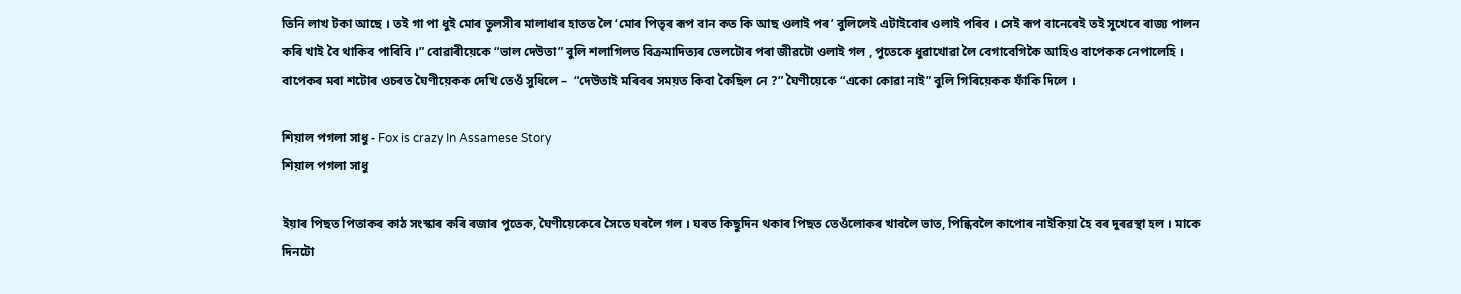তিনি লাখ টকা আছে । তই গা পা ধুই মোৰ তুলসীৰ মালাধাৰ হাতত লৈ ‘মোৰ পিতৃৰ ৰূপ বান কত কি আছ ওলাই পৰ’ বুলিলেই এটাইবোৰ ওলাই পৰিব । সেই ৰূপ বানেৰেই তই সুখেৰে ৰাজ্য পালন কৰি খাই বৈ থাকিব পাৰিবি ।” বোৱাৰীয়েকে “ভাল দেউতা” বুলি শলাগিলত বিক্ৰমাদিত্যৰ ভেলটোৰ পৰা জীৱটো ওলাই গল , পুতেকে ধুৱাখোৱা লৈ বেগাবেগিকৈ আহিও বাপেকক নেপালেহি । বাপেকৰ মৰা শটোৰ ওচৰত ঘৈণীয়েকক দেখি তেওঁ সুধিলে –  “দেউতাই মৰিবৰ সময়ত কিবা কৈছিল নে ?” ঘৈণীয়েকে “একো কোৱা নাই” বুলি গিৰিয়েকক ফাঁকি দিলে ।

শিয়াল পগলা সাধু - Fox is crazy In Assamese Story
শিয়াল পগলা সাধু

ইয়াৰ পিছত পিতাকৰ কাঠ সংস্কাৰ কৰি ৰজাৰ পুতেক, ঘৈণীয়েকেৰে সৈতে ঘৰলৈ গল । ঘৰত কিছুদিন থকাৰ পিছত তেওঁলোকৰ খাবলৈ ভাত, পিন্ধিবলৈ কাপোৰ নাইকিয়া হৈ বৰ দুৰৱস্থা হল । মাকে দিনটো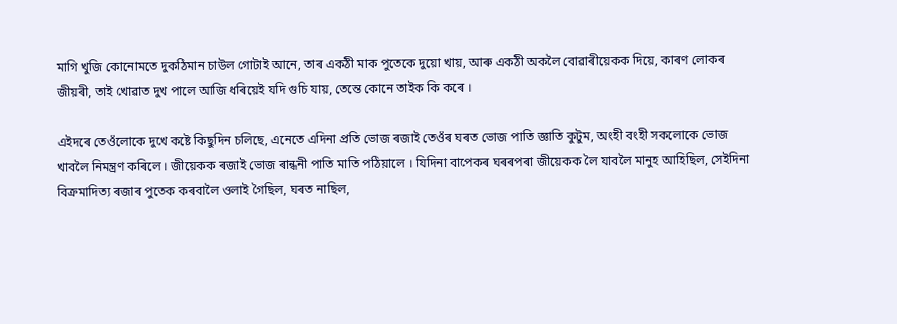মাগি খুজি কোনোমতে দুকঠিমান চাউল গোটাই আনে, তাৰ একঠী মাক পুতেকে দুয়ো খায়, আৰু একঠী অকলৈ বোৱাৰীয়েকক দিয়ে, কাৰণ লোকৰ জীয়ৰী, তাই খোৱাত দুখ পালে আজি ধৰিয়েই যদি গুচি যায়, তেন্তে কোনে তাইক কি কৰে ।

এইদৰে তেওঁলোকে দুখে কষ্টে কিছুদিন চলিছে, এনেতে এদিনা প্ৰতি ভোজ ৰজাই তেওঁৰ ঘৰত ভোজ পাতি জ্ঞাতি কুটুম, অংহী বংহী সকলোকে ভোজ খাবলৈ নিমন্ত্ৰণ কৰিলে । জীয়েকক ৰজাই ভোজ ৰান্ধনী পাতি মাতি পঠিয়ালে । যিদিনা বাপেকৰ ঘৰৰপৰা জীয়েকক লৈ যাবলৈ মানুহ আহিছিল, সেইদিনা বিক্ৰমাদিত্য ৰজাৰ পুতেক কৰবালৈ ওলাই গৈছিল, ঘৰত নাছিল,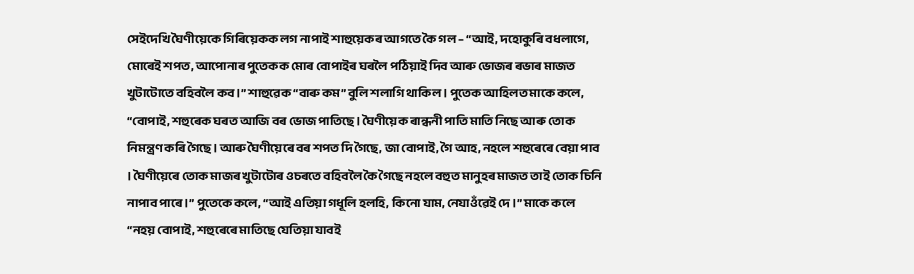সেইদেখি ঘৈণীয়েকে গিৰিয়েকক লগ নাপাই শাহুয়েকৰ আগতে কৈ গল – “আই, দহোকুৰি বধলাগে, মোৰেই শপত, আপোনাৰ পুতেকক মোৰ বোপাইৰ ঘৰলৈ পঠিয়াই দিব আৰু ভোজৰ ৰভাৰ মাজত খুটাটোতে বহিবলৈ কব।” শাহুৱেক “বাৰু কম” বুলি শলাগি থাকিল । পুতেক আহিলত মাকে কলে, “বোপাই, শহুৰেক ঘৰত আজি বৰ ভোজ পাতিছে । ঘৈণীয়েক ৰান্ধনী পাতি মাতি নিছে আৰু তোক নিমন্ত্ৰণ কৰি গৈছে । আৰু ঘৈণীয়েৰে বৰ শপত দি গৈছে, জা বোপাই, গৈ আহ, নহলে শহুৰেৰে বেয়া পাব । ঘৈণীয়েৰে তোক মাজৰ খুটাটোৰ ওচৰতে বহিবলৈ কৈ গৈছে নহলে বহুত মানুহৰ মাজত তাই তোক চিনি নাপাব পাৰে ।” পুতেকে কলে, “আই এতিয়া গধূলি হলহি, কিনো যাম, নেযাওঁৱেই দে ।” মাকে কলে “নহয় বোপাই, শহুৰেৰে মাতিছে যেতিয়া যাবই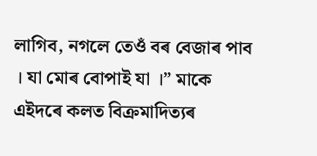লাগিব, নগলে তেওঁ বৰ বেজাৰ পাব । যা মোৰ বোপাই যা ।” মাকে এইদৰে কলত বিক্ৰমাদিত্যৰ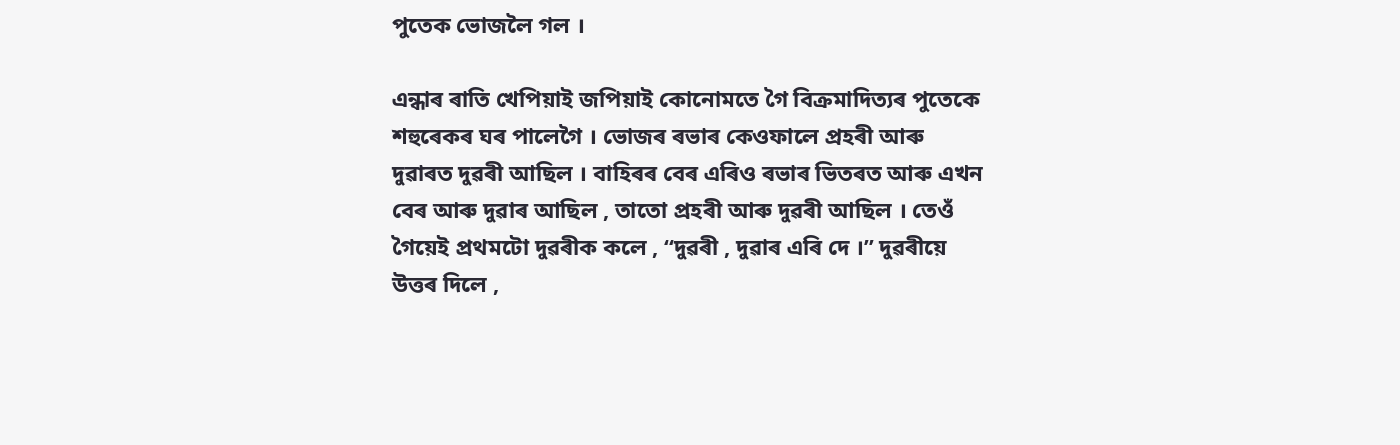পুতেক ভোজলৈ গল ।

এন্ধাৰ ৰাতি খেপিয়াই জপিয়াই কোনোমতে গৈ বিক্ৰমাদিত্যৰ পুতেকে শহুৰেকৰ ঘৰ পালেগৈ । ভোজৰ ৰভাৰ কেওফালে প্ৰহৰী আৰু দুৱাৰত দুৱৰী আছিল । বাহিৰৰ বেৰ এৰিও ৰভাৰ ভিতৰত আৰু এখন বেৰ আৰু দুৱাৰ আছিল , তাতো প্ৰহৰী আৰু দুৱৰী আছিল । তেওঁ গৈয়েই প্ৰথমটো দুৱৰীক কলে , “দুৱৰী , দুৱাৰ এৰি দে ।” দুৱৰীয়ে উত্তৰ দিলে ,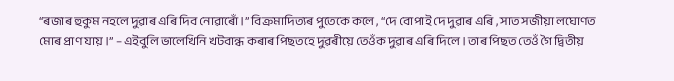“ৰজাৰ হুকুম নহলে দুৱাৰ এৰি দিব নোৱাৰোঁ ।” বিক্ৰমাদিত্যৰ পুতেকে কলে , “দে বোপাই দে দুৱাৰ এৰি , সাত সজীয়া লঘোণত মোৰ প্ৰাণ যায় ।” – এইবুলি ভালেখিনি খটবান্ধ কৰাৰ পিছতহে দুৱৰীয়ে তেওঁক দুৱাৰ এৰি দিলে । তাৰ পিছত তেওঁ গৈ দ্বিতীয়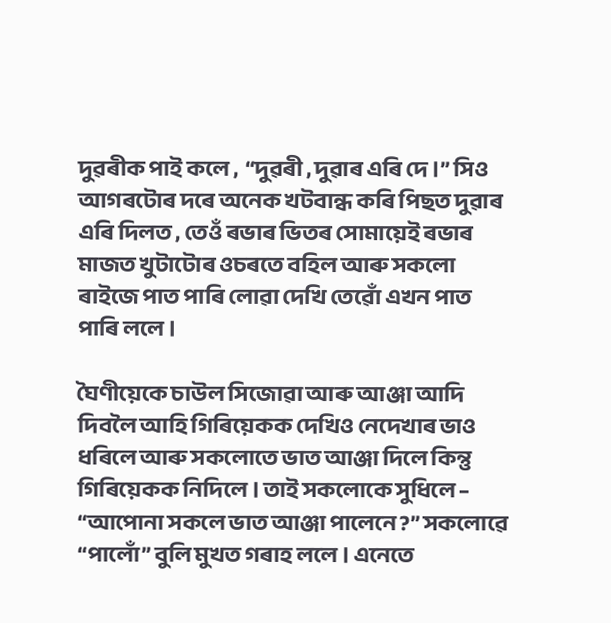দুৱৰীক পাই কলে ,  “দুৱৰী , দুৱাৰ এৰি দে ।” সিও আগৰটোৰ দৰে অনেক খটবান্ধ কৰি পিছত দুৱাৰ এৰি দিলত , তেওঁ ৰভাৰ ভিতৰ সোমায়েই ৰভাৰ মাজত খুটাটোৰ ওচৰতে বহিল আৰু সকলো ৰাইজে পাত পাৰি লোৱা দেখি তেৱোঁ এখন পাত পাৰি ললে ।

ঘৈণীয়েকে চাউল সিজোৱা আৰু আঞ্জা আদি দিবলৈ আহি গিৰিয়েকক দেখিও নেদেখাৰ ভাও ধৰিলে আৰু সকলোতে ভাত আঞ্জা দিলে কিন্তু গিৰিয়েকক নিদিলে । তাই সকলোকে সুধিলে – “আপোনা সকলে ভাত আঞ্জা পালেনে ?” সকলোৱে “পালোঁ” বুলি মুখত গৰাহ ললে । এনেতে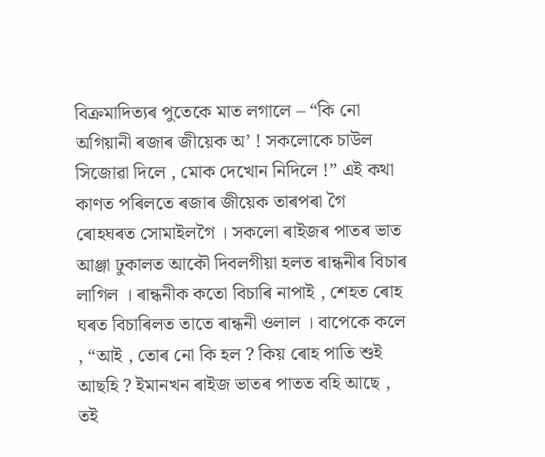বিক্ৰমাদিত্যৰ পুতেকে মাত লগালে – “কি নো অগিয়ানী ৰজাৰ জীয়েক অ’ ! সকলোকে চাউল সিজোৱা দিলে , মোক দেখোন নিদিলে !” এই কথা কাণত পৰিলতে ৰজাৰ জীয়েক তাৰপৰা গৈ ৰোহঘৰত সোমাইলগৈ । সকলো ৰাইজৰ পাতৰ ভাত আঞ্জা ঢুকালত আকৌ দিবলগীয়া হলত ৰান্ধনীৰ বিচাৰ লাগিল । ৰান্ধনীক কতো বিচাৰি নাপাই , শেহত ৰোহ ঘৰত বিচাৰিলত তাতে ৰান্ধনী ওলাল । বাপেকে কলে , “আই , তোৰ নো কি হল ? কিয় ৰোহ পাতি শুই আছহি ? ইমানখন ৰাইজ ভাতৰ পাতত বহি আছে , তই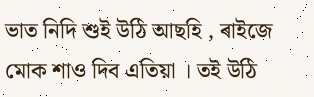ভাত নিদি শুই উঠি আছহি , ৰাইজে মোক শাও দিব এতিয়া । তই উঠি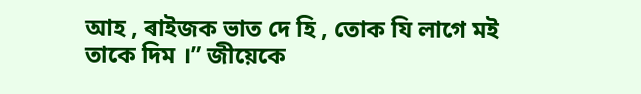আহ , ৰাইজক ভাত দে হি , তোক যি লাগে মই তাকে দিম ।” জীয়েকে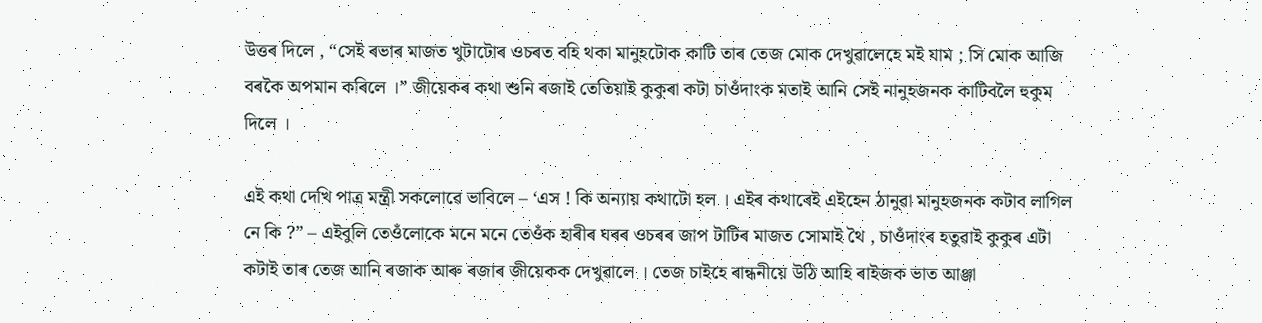উত্তৰ দিলে , “সেই ৰভাৰ মাজত খুটাটোৰ ওচৰত বহি থকা মানুহটোক কাটি তাৰ তেজ মোক দেখুৱালেহে মই যাম ; সি মোক আজি বৰকৈ অপমান কৰিলে ।” জীয়েকৰ কথা শুনি ৰজাই তেতিয়াই কুকুৰা কটা চাওঁদাংক মতাই আনি সেই নানুহজনক কাটিবলৈ হুকুম দিলে ।

এই কথা দেখি পাত্ৰ মন্ত্ৰী সকলোৱে ভাবিলে – ‘এস ! কি অন্যায় কথাটো হল । এইৰ কথাৰেই এইহেন ঠানুৱা মানুহজনক কটাব লাগিল নে কি ?” – এইবুলি তেওঁলোকে মনে মনে তেওঁক হাৰীৰ ঘৰৰ ওচৰৰ জাপ টাটিৰ মাজত সোমাই থৈ , চাওঁদাংৰ হতুৱাই কুকুৰ এটা কটাই তাৰ তেজ আনি ৰজাক আৰু ৰজাৰ জীয়েকক দেখুৱালে । তেজ চাইহে ৰান্ধনীয়ে উঠি আহি ৰাইজক ভাত আঞ্জা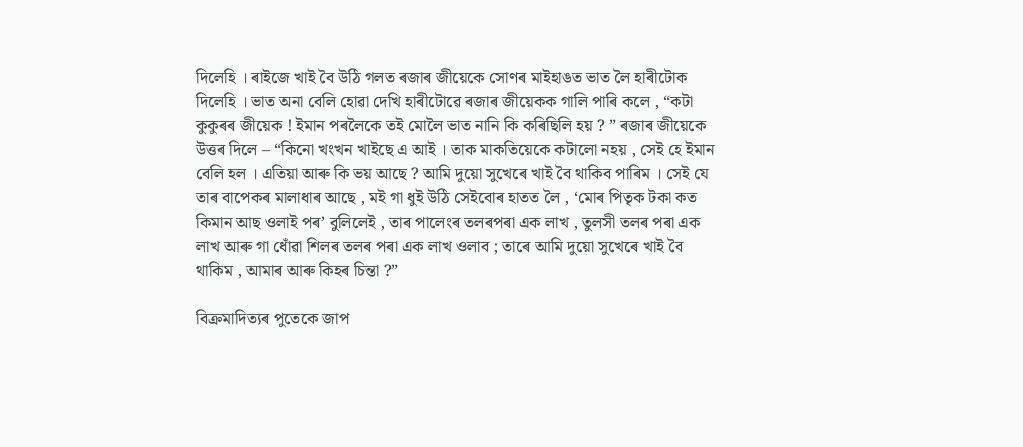দিলেহি । ৰাইজে খাই বৈ উঠি গলত ৰজাৰ জীয়েকে সোণৰ মাইহাঙত ভাত লৈ হাৰীটোক দিলেহি । ভাত অনা বেলি হোৱা দেখি হাৰীটোৱে ৰজাৰ জীয়েকক গালি পাৰি কলে , “কটা কুকুৰৰ জীয়েক ! ইমান পৰলৈকে তই মোলৈ ভাত নানি কি কৰিছিলি হয় ? ” ৰজাৰ জীয়েকে উত্তৰ দিলে – “কিনো খংখন খাইছে এ আই । তাক মাকতিয়েকে কটালো নহয় , সেই হে ইমান বেলি হল । এতিয়া আৰু কি ভয় আছে ? আমি দুয়ো সুখেৰে খাই বৈ থাকিব পাৰিম । সেই যে তাৰ বাপেকৰ মালাধাৰ আছে , মই গা ধুই উঠি সেইবোৰ হাতত লৈ , ‘মোৰ পিতৃক টকা কত কিমান আছ ওলাই পৰ’ বুলিলেই , তাৰ পালেংৰ তলৰপৰা এক লাখ , তুলসী তলৰ পৰা এক লাখ আৰু গা ধোঁৱা শিলৰ তলৰ পৰা এক লাখ ওলাব ; তাৰে আমি দুয়ো সুখেৰে খাই বৈ থাকিম , আমাৰ আৰু কিহৰ চিন্তা ?”

বিক্ৰমাদিত্যৰ পুতেকে জাপ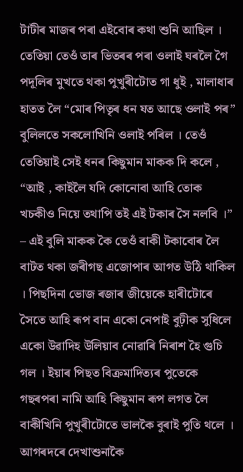টাটীৰ মাজৰ পৰা এইবোৰ কথা শুনি আছিল । তেতিয়া তেওঁ তাৰ ভিতৰৰ পৰা ওলাই ঘৰলৈ গৈ পদূলিৰ মুখতে থকা পুখুৰীটোত গা ধুই , মালাধাৰ হাতত লৈ “মোৰ পিতৃৰ ধন যত আছে ওলাই পৰ” বুলিলতে সকলোখিনি ওলাই পৰিল । তেওঁ তেতিয়াই সেই ধনৰ কিছুমান মাকক দি কলে , “আই , কাইলৈ যদি কোনোবা আহি তোক খচকীও নিয়ে তথাপি তই এই টকাৰ সৈ নলবি ।” – এই বুলি মাকক কৈ তেওঁ বাকী টকাবোৰ লৈ বাটত থকা জৰীগছ এজোপাৰ আগত উঠি থাকিল । পিছদিনা ভোজ ৰজাৰ জীয়েকে হাৰীটোৰে সৈতে আহি ৰূপ বান একো নেপাই বুঢ়ীক সুধিলে একো উৱাদিহ উলিয়াব নোৱাৰি নিৰাশ হৈ গুচি গল । ইয়াৰ পিছত বিক্ৰমাদিত্যৰ পুতেকে গছৰপৰা নামি আহি কিছুমান ৰূপ লগত লৈ বাকীখিনি পুখুৰীটোতে ভালকৈ বুৰাই পুতি থলে । আগৰদৰে দেখাশুনাকৈ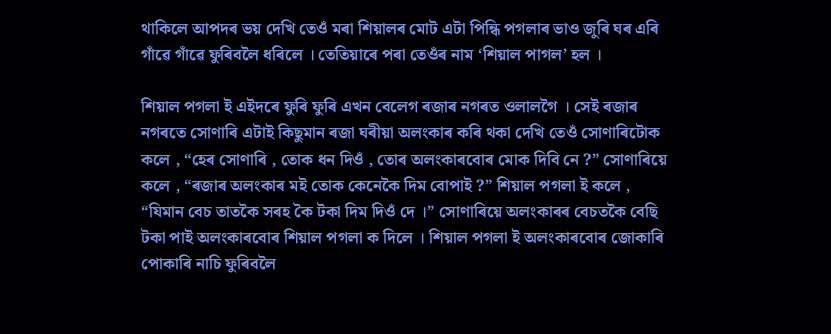থাকিলে আপদৰ ভয় দেখি তেওঁ মৰা শিয়ালৰ মোট এটা পিন্ধি পগলাৰ ভাও জুৰি ঘৰ এৰি গাঁৱে গাঁৱে ফুৰিবলৈ ধৰিলে । তেতিয়াৰে পৰা তেওঁৰ নাম ‘শিয়াল পাগল’ হল ।

শিয়াল পগলা ই এইদৰে ফুৰি ফুৰি এখন বেলেগ ৰজাৰ নগৰত ওলালগৈ । সেই ৰজাৰ নগৰতে সোণাৰি এটাই কিছুমান ৰজা ঘৰীয়া অলংকাৰ কৰি থকা দেখি তেওঁ সোণাৰিটোক কলে , “হেৰ সোণাৰি , তোক ধন দিওঁ , তোৰ অলংকাৰবোৰ মোক দিবি নে ?” সোণাৰিয়ে কলে , “ৰজাৰ অলংকাৰ মই তোক কেনেকৈ দিম বোপাই ?” শিয়াল পগলা ই কলে , “যিমান বেচ তাতকৈ সৰহ কৈ টকা দিম দিওঁ দে ।” সোণাৰিয়ে অলংকাৰৰ বেচতকৈ বেছি টকা পাই অলংকাৰবোৰ শিয়াল পগলা ক দিলে । শিয়াল পগলা ই অলংকাৰবোৰ জোকাৰি পোকাৰি নাচি ফুৰিবলৈ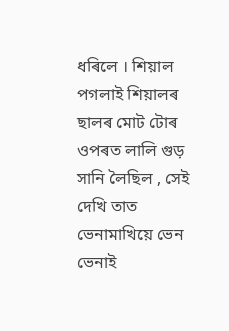ধৰিলে । শিয়াল পগলাই শিয়ালৰ ছালৰ মোট টোৰ ওপৰত লালি গুড় সানি লৈছিল , সেই দেখি তাত ভেনামাখিয়ে ভেন ভেনাই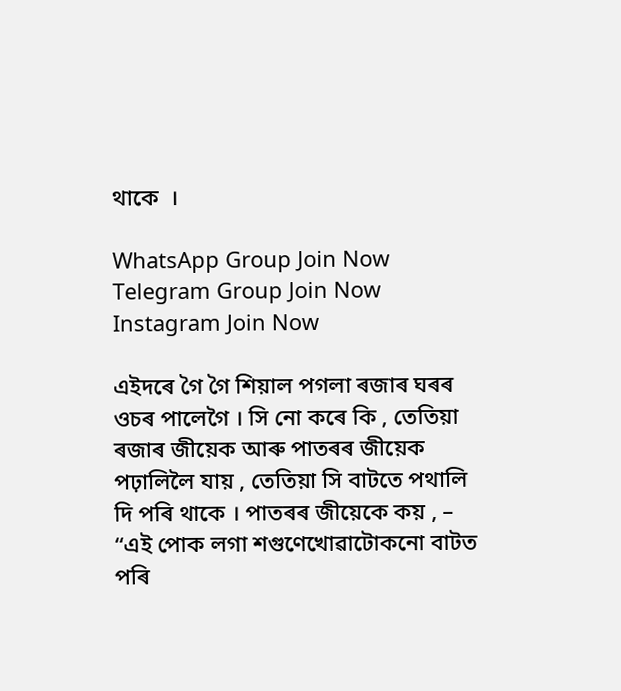থাকে  ।

WhatsApp Group Join Now
Telegram Group Join Now
Instagram Join Now

এইদৰে গৈ গৈ শিয়াল পগলা ৰজাৰ ঘৰৰ ওচৰ পালেগৈ । সি নো কৰে কি , তেতিয়া ৰজাৰ জীয়েক আৰু পাতৰৰ জীয়েক পঢ়ালিলৈ যায় , তেতিয়া সি বাটতে পথালি দি পৰি থাকে । পাতৰৰ জীয়েকে কয় , – “এই পোক লগা শগুণেখোৱাটোকনো বাটত পৰি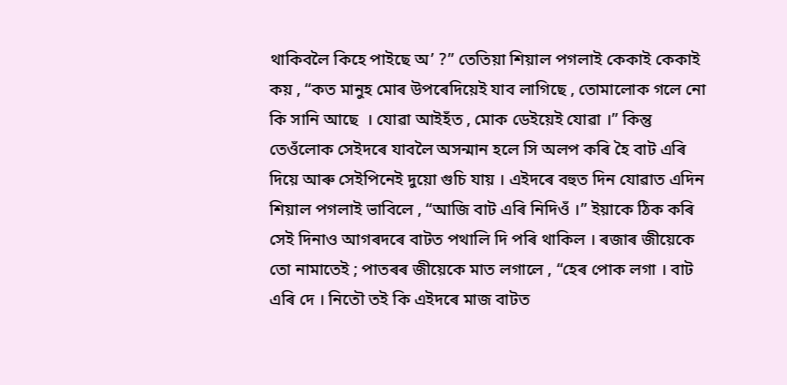থাকিবলৈ কিহে পাইছে অ’ ?” তেতিয়া শিয়াল পগলাই কেকাই কেকাই কয় , “কত মানুহ মোৰ উপৰেদিয়েই যাব লাগিছে , তোমালোক গলে নো কি সানি আছে  । যোৱা আইহঁত , মোক ডেইয়েই যোৱা ।” কিন্তু তেওঁলোক সেইদৰে যাবলৈ অসন্মান হলে সি অলপ কৰি হৈ বাট এৰি দিয়ে আৰু সেইপিনেই দুয়ো গুচি যায় । এইদৰে বহুত দিন যোৱাত এদিন শিয়াল পগলাই ভাবিলে , “আজি বাট এৰি নিদিওঁ ।” ইয়াকে ঠিক কৰি সেই দিনাও আগৰদৰে বাটত পথালি দি পৰি থাকিল । ৰজাৰ জীয়েকে তো নামাতেই ; পাতৰৰ জীয়েকে মাত লগালে , “হেৰ পোক লগা । বাট এৰি দে । নিতৌ তই কি এইদৰে মাজ বাটত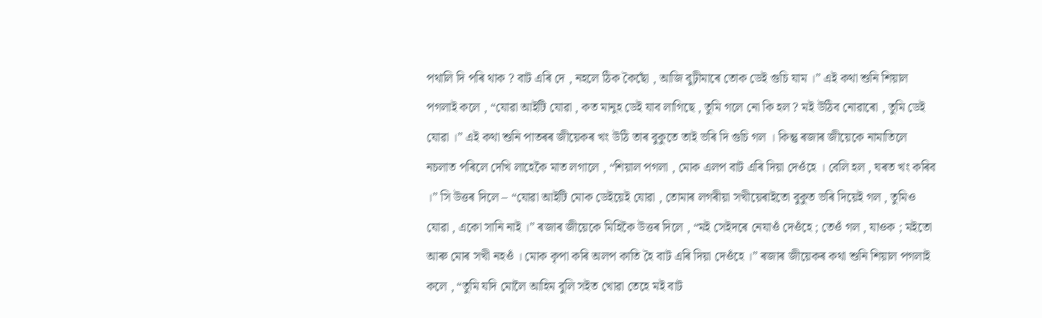পথালি দি পৰি থাক ? বাট এৰি দে , নহলে ঠিক কৈছোঁ , আজি বুঢ়ীমাৰে তোক ডেই গুচি যাম ।” এই কথা শুনি শিয়াল পগলাই কলে , “যোৱা আইটি যোৱা , কত মানুহ ডেই যাব লাগিছে , তুমি গলে নো কি হল ? মই উঠিব নোৱাৰো , তুমি ডেই যোৱা ।” এই কথা শুনি পাতৰৰ জীয়েকৰ খং উঠি তাৰ বুকুতে তাই ভৰি দি গুচি গল । কিন্তু ৰজাৰ জীয়েকে নামাতিলে নচলাত পৰিলে দেখি লাহেকৈ মাত লগালে , “শিয়াল পগলা , মোক এলপ বাট এৰি দিয়া দেওঁহে । বেলি হল , ঘৰত খং কৰিব ।” সি উত্তৰ দিলে – “যোৱা আইটি মোক ডেইয়েই যোৱা , তোমাৰ লগৰীয়া সখীয়েৰাইতো বুকুত ভৰি দিয়েই গল , তুমিও যোৱা , একো সানি নাই ।” ৰজাৰ জীয়েকে মিহিকৈ উত্তৰ দিলে , “মই সেইদৰে নেযাওঁ দেওঁহে ; তেওঁ গল , যাওক ; মইতো আৰু মোৰ সখী নহওঁ । মোক কৃপা কৰি অলপ কাতি হৈ বাট এৰি দিয়া দেওঁহে ।” ৰজাৰ জীয়েকৰ কথা শুনি শিয়াল পগলাই কলে , “তুমি যদি মোলৈ আহিম বুলি সইত খোৱা তেহে মই বাট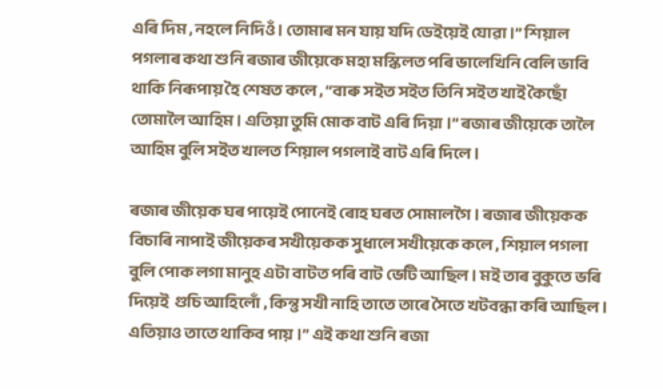এৰি দিম , নহলে নিদিওঁ । তোমাৰ মন যায় যদি ডেইয়েই যোৱা ।” শিয়াল পগলাৰ কথা শুনি ৰজাৰ জীয়েকে মহা মস্কিলত পৰি ভালেখিনি বেলি ভাবি থাকি নিৰূপায় হৈ শেষত কলে , “বাৰু সইত সইত তিনি সইত খাই কৈছোঁ তোমালৈ আহিম । এতিয়া তুমি মোক বাট এৰি দিয়া ।” ৰজাৰ জীয়েকে তালৈ আহিম বুলি সইত খালত শিয়াল পগলাই বাট এৰি দিলে ।

ৰজাৰ জীয়েক ঘৰ পায়েই পোনেই ৰোহ ঘৰত সোমালগৈ । ৰজাৰ জীয়েকক বিচাৰি নাপাই জীয়েকৰ সখীয়েকক সুধালে সখীয়েকে কলে , শিয়াল পগলা বুলি পোক লগা মানুহ এটা বাটত পৰি বাট ভেটি আছিল । মই তাৰ বুকুতে ভৰি দিয়েই  গুচি আহিলোঁ , কিন্তু সখী নাহি তাতে তাৰে সৈতে খটবন্ধা কৰি আছিল । এতিয়াও তাতে থাকিব পায় ।” এই কথা শুনি ৰজা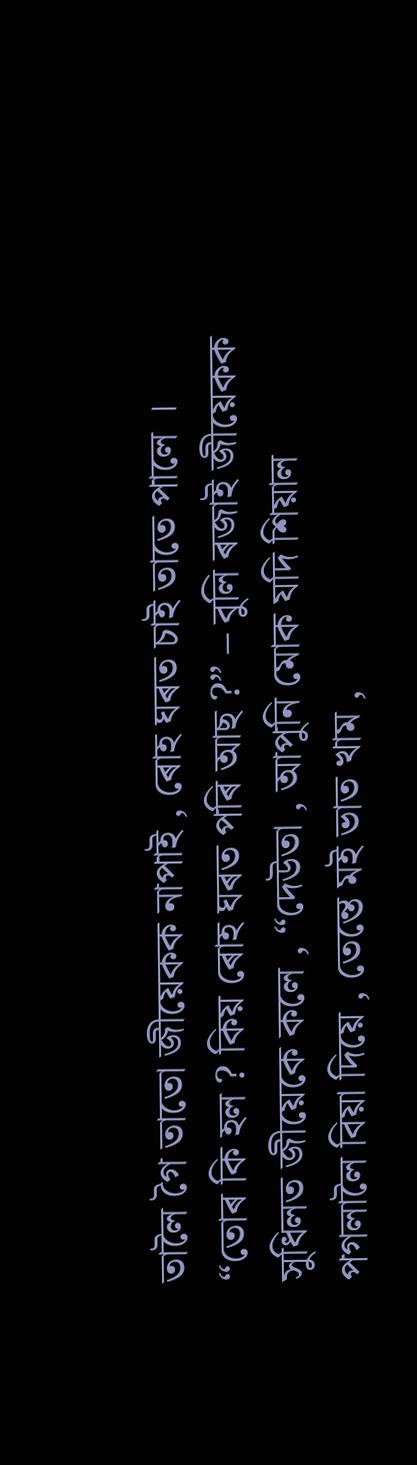তালৈ গৈ তাতো জীয়েকক নাপাই , ৰোহ ঘৰত চাই তাতে পালে । “তোৰ কি হল ? কিয় ৰোহ ঘৰত পৰি আছ ?” – বুলি ৰজাই জীয়েকক সুধিলত জীয়েকে কলে , “দেউতা , আপুনি মোক যদি শিয়াল পগলালৈ বিয়া দিয়ে , তেন্তে মই ভাত খাম ,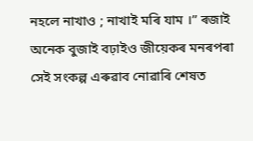নহলে নাখাও ; নাখাই মৰি যাম ।” ৰজাই অনেক বুজাই বঢ়াইও জীয়েকৰ মনৰপৰা সেই সংকল্প এৰুৱাব নোৱাৰি শেষত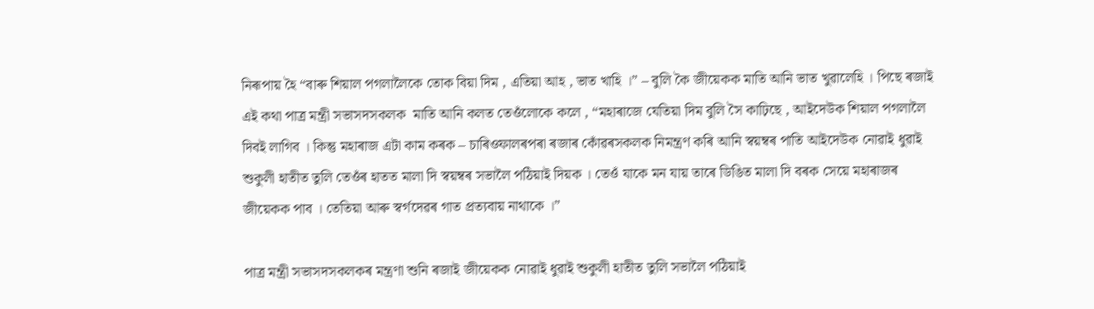নিৰূপায় হৈ “বাৰু শিয়াল পগলালৈকে তোক বিয়া দিম , এতিয়া আহ , ভাত খাহি ।” – বুলি কৈ জীয়েকক মাতি আনি ভাত খুৱালেহি । পিছে ৰজাই এই কথা পাত্ৰ মন্ত্ৰী সভাসদসকলক  মাতি আনি কলত তেওঁলোকে কলে , “মহাৰাজে যেতিয়া দিম বুলি সৈ কাঢ়িছে , আইদেউক শিয়াল পগলালৈ দিবই লাগিব । কিন্তু মহাৰাজ এটা কাম কৰক – চাৰিওফালৰপৰা ৰজাৰ কোঁৱৰসকলক নিমন্ত্ৰণ কৰি আনি স্বয়ম্বৰ পাতি আইদেউক নোৱাই ধুৱাই শুকুলী হাতীত তুলি তেওঁৰ হাতত মালা দি স্বয়ম্বৰ সভালৈ পঠিয়াই দিয়ক । তেওঁ যাকে মন যায় তাৰে ডিঙিত মালা দি বৰক সেয়ে মহাৰাজৰ জীয়েকক পাব । তেতিয়া আৰু স্বৰ্গদেৱৰ গাত প্ৰত্যবায় নাথাকে ।”

পাত্ৰ মন্ত্ৰী সভাসদসকলকৰ মন্ত্ৰণা শুনি ৰজাই জীয়েকক নোৱাই ধুৱাই শুকুলী হাতীত তুলি সভালৈ পঠিয়াই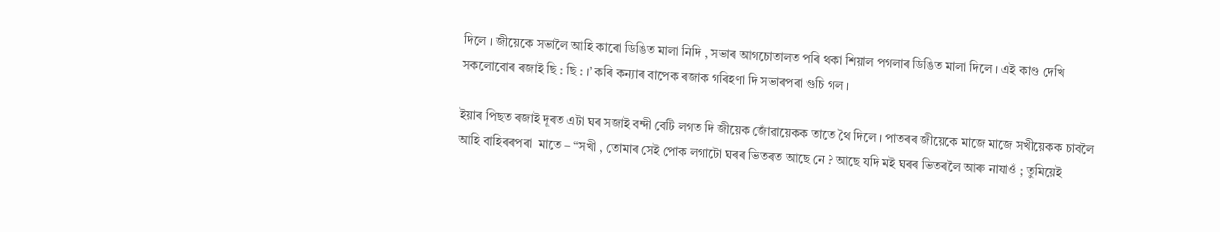দিলে । জীয়েকে সভালৈ আহি কাৰো ডিঙিত মালা নিদি , সভাৰ আগচোতালত পৰি থকা শিয়াল পগলাৰ ডিঙিত মালা দিলে । এই কাণ্ড দেখি সকলোবোৰ ৰজাই ছি : ছি : ।’ কৰি কন্যাৰ বাপেক ৰজাক গৰিহণা দি সভাৰপৰা গুচি গল ।

ইয়াৰ পিছত ৰজাই দূৰত এটা ঘৰ সজাই বন্দী বেটি লগত দি জীয়েক জোঁৱায়েকক তাতে থৈ দিলে । পাতৰৰ জীয়েকে মাজে মাজে সখীয়েকক চাবলৈ আহি বাহিৰৰপৰা  মাতে – “সখী , তোমাৰ সেই পোক লগাটো ঘৰৰ ভিতৰত আছে নে ? আছে যদি মই ঘৰৰ ভিতৰলৈ আৰু নাযাওঁ ; তুমিয়েই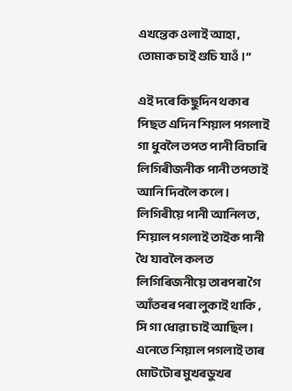এখন্তেক ওলাই আহা , তোমাক চাই গুচি যাওঁ ।”

এই দৰে কিছুদিন থকাৰ পিছত এদিন শিয়াল পগলাই গা ধুবলৈ তপত পানী বিচাৰি লিগিৰীজনীক পানী তপতাই আনি দিবলৈ কলে । লিগিৰীয়ে পানী আনিলত , শিয়াল পগলাই তাইক পানী থৈ যাবলৈ কলত লিগিৰিজনীয়ে তাৰপৰা গৈ আঁতৰৰ পৰা লুকাই থাকি , সি গা ধোৱা চাই আছিল । এনেতে শিয়াল পগলাই তাৰ মোটটোৰ মুখৰডুখৰ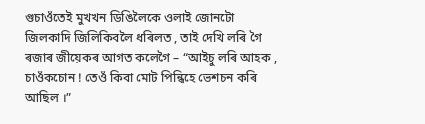গুচাওঁতেই মুখখন ডিঙিলৈকে ওলাই জোনটো জিলকাদি জিলিকিবলৈ ধৰিলত , তাই দেখি লৰি গৈ ৰজাৰ জীয়েকৰ আগত কলেগৈ – “আইচু লৰি আহক , চাওঁকচোন ! তেওঁ কিবা মোট পিন্ধিহে ভেশচন কৰি আছিল ।”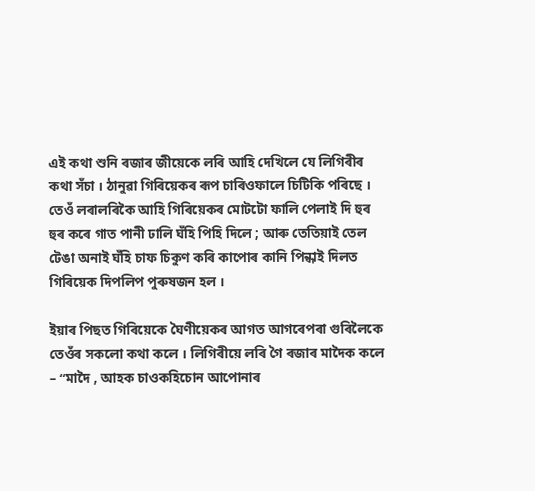এই কথা শুনি ৰজাৰ জীয়েকে লৰি আহি দেখিলে যে লিগিৰীৰ কথা সঁচা । ঠানুৱা গিৰিয়েকৰ ৰূপ চাৰিওফালে চিটিকি পৰিছে । তেওঁ লৰালৰিকৈ আহি গিৰিয়েকৰ মোটটো ফালি পেলাই দি হুৰ হুৰ কৰে গাত পানী ঢালি ঘঁহি পিহি দিলে ; আৰু তেতিয়াই তেল টেঙা অনাই ঘঁহি চাফ চিকুণ কৰি কাপোৰ কানি পিন্ধাই দিলত গিৰিয়েক দিপলিপ পুৰুষজন হল ।

ইয়াৰ পিছত গিৰিয়েকে ঘৈণীয়েকৰ আগত আগৰেপৰা গুৰিলৈকে তেওঁৰ সকলো কথা কলে । লিগিৰীয়ে লৰি গৈ ৰজাৰ মাদৈক কলে – “মাদৈ , আহক চাওকহিচোন আপোনাৰ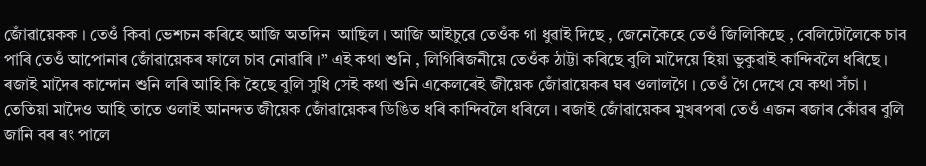জোঁৱায়েকক । তেওঁ কিবা ভেশচন কৰিহে আজি অতদিন  আছিল । আজি আইচুৱে তেওঁক গা ধুৱাই দিছে , জেনেকৈহে তেওঁ জিলিকিছে , বেলিটোলৈকে চাব পাৰি তেওঁ আপোনাৰ জোঁৱায়েকৰ ফালে চাব নোৱাৰি ।” এই কথা শুনি , লিগিৰিজনীয়ে তেওঁক ঠাট্টা কৰিছে বুলি মাদৈয়ে হিয়া ভুকুৱাই কান্দিবলৈ ধৰিছে । ৰজাই মাদৈৰ কান্দোন শুনি লৰি আহি কি হৈছে বুলি সুধি সেই কথা শুনি একেলৰেই জীয়েক জোঁৱায়েকৰ ঘৰ ওলালগৈ । তেওঁ গৈ দেখে যে কথা সঁচা । তেতিয়া মাদৈও আহি তাতে ওলাই আনন্দত জীয়েক জোঁৱায়েকৰ ডিঙিত ধৰি কান্দিবলৈ ধৰিলে । ৰজাই জোঁৱায়েকৰ মুখৰপৰা তেওঁ এজন ৰজাৰ কোঁৱৰ বুলি জানি বৰ ৰং পালে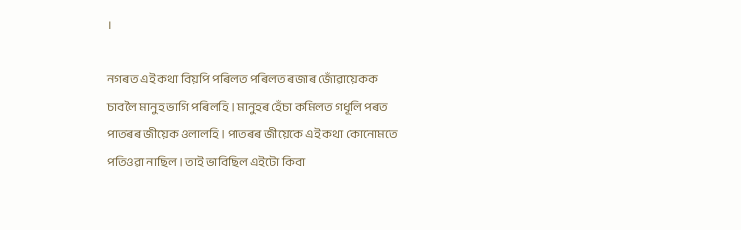।

নগৰত এই কথা বিয়পি পৰিলত পৰিলত ৰজাৰ জোঁৱায়েকক চাবলৈ মানুহ ভাগি পৰিলহি । মানুহৰ হেঁচা কমিলত গধূলি পৰত পাতৰৰ জীয়েক ওলালহি । পাতৰৰ জীয়েকে এই কথা কোনোমতে পতিওৱা নাছিল । তাই ভাবিছিল এইটো কিবা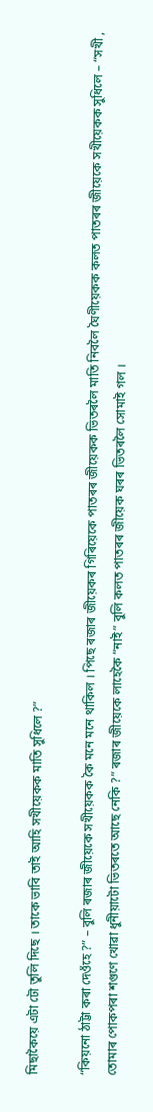মিছাকৈয়ে এটা ঢৌ তুলি দিছে । তাকে ভাবি তাই আহি সখীয়েকক মাতি সুধিলে ?”

“কিয়নো ঠাট্টা কৰা দেওঁহে ?” – বুলি ৰজাৰ জীয়েকে সখীয়েকক কৈ মনে মনে থাকিল । পিছে ৰজাৰ জীয়েকৰ গিৰিয়েকে পাতৰৰ জীয়েকক ভিতৰলৈ মাতি নিবলৈ ঘৈণীয়েকক কলত পাতৰৰ জীয়েকে সখীয়েকক সুধিলে – “সখী , তোমাৰ পোকপৰা শগুণে খোৱা ধুনীয়াটো ভিতৰতে আছে নেকি ?” ৰজাৰ জীয়েকে লাহেকৈ “নাই” বুলি কলত পাতৰৰ জীয়েক ঘৰৰ ভিতৰলৈ সোমাই গল ।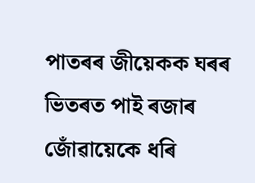পাতৰৰ জীয়েকক ঘৰৰ ভিতৰত পাই ৰজাৰ জোঁৱায়েকে ধৰি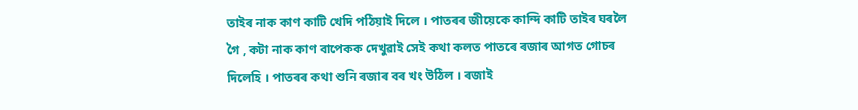তাইৰ নাক কাণ কাটি খেদি পঠিয়াই দিলে । পাতৰৰ জীয়েকে কান্দি কাটি তাইৰ ঘৰলৈ গৈ , কটা নাক কাণ বাপেকক দেখুৱাই সেই কথা কলত পাতৰে ৰজাৰ আগত গোচৰ দিলেহি । পাতৰৰ কথা শুনি ৰজাৰ বৰ খং উঠিল । ৰজাই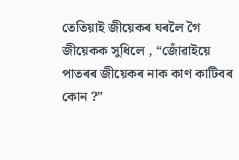তেতিয়াই জীয়েকৰ ঘৰলৈ গৈ জীয়েকক সুধিলে , “জোঁৱাইয়ে পাতৰৰ জীয়েকৰ নাক কাণ কাটিবৰ কোন ?”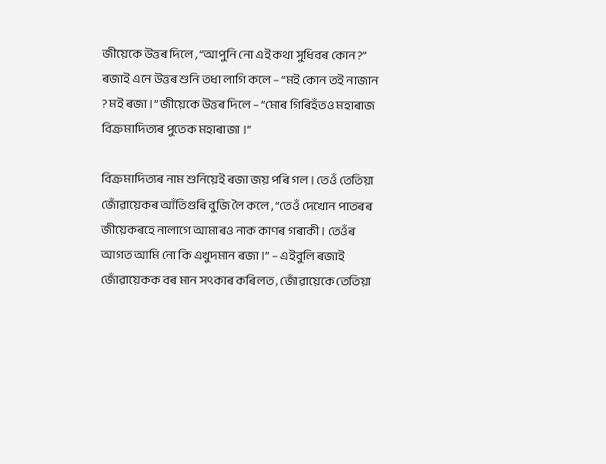জীয়েকে উত্তৰ দিলে , “আপুনি নো এই কথা সুধিবৰ কোন ?” ৰজাই এনে উত্তৰ শুনি তধা লাগি কলে – “মই কোন তই নাজান ? মই ৰজা ।” জীয়েকে উত্তৰ দিলে – “মোৰ গিৰিহঁতও মহাৰাজ বিক্ৰমাদিত্যৰ পুতেক মহাৰাজা ।”

বিক্ৰমাদিত্যৰ নাম শুনিয়েই ৰজা জয় পৰি গল । তেওঁ তেতিয়া জোঁৱায়েকৰ আঁতিগুৰি বুজি লৈ কলে , “তেওঁ দেখোন পাতৰৰ জীয়েকৰহে নালাগে আমাৰও নাক কাণৰ গৰাকী । তেওঁৰ আগত আমি নো কি এখুদমান ৰজা ।” – এইবুলি ৰজাই জোঁৱায়েকক বৰ মান সৎকাৰ কৰিলত , জোঁৱায়েকে তেতিয়া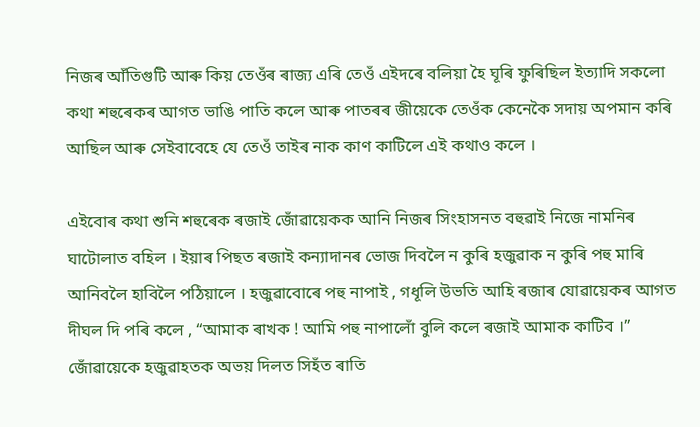নিজৰ আঁতিগুটি আৰু কিয় তেওঁৰ ৰাজ্য এৰি তেওঁ এইদৰে বলিয়া হৈ ঘূৰি ফুৰিছিল ইত্যাদি সকলো কথা শহুৰেকৰ আগত ভাঙি পাতি কলে আৰু পাতৰৰ জীয়েকে তেওঁক কেনেকৈ সদায় অপমান কৰি আছিল আৰু সেইবাবেহে যে তেওঁ তাইৰ নাক কাণ কাটিলে এই কথাও কলে ।

এইবোৰ কথা শুনি শহুৰেক ৰজাই জোঁৱায়েকক আনি নিজৰ সিংহাসনত বহুৱাই নিজে নামনিৰ ঘাটোলাত বহিল । ইয়াৰ পিছত ৰজাই কন্যাদানৰ ভোজ দিবলৈ ন কুৰি হজুৱাক ন কুৰি পহু মাৰি আনিবলৈ হাবিলৈ পঠিয়ালে । হজুৱাবোৰে পহু নাপাই , গধূলি উভতি আহি ৰজাৰ যোৱায়েকৰ আগত দীঘল দি পৰি কলে , “আমাক ৰাখক ! আমি পহু নাপালোঁ বুলি কলে ৰজাই আমাক কাটিব ।” জোঁৱায়েকে হজুৱাহতক অভয় দিলত সিহঁত ৰাতি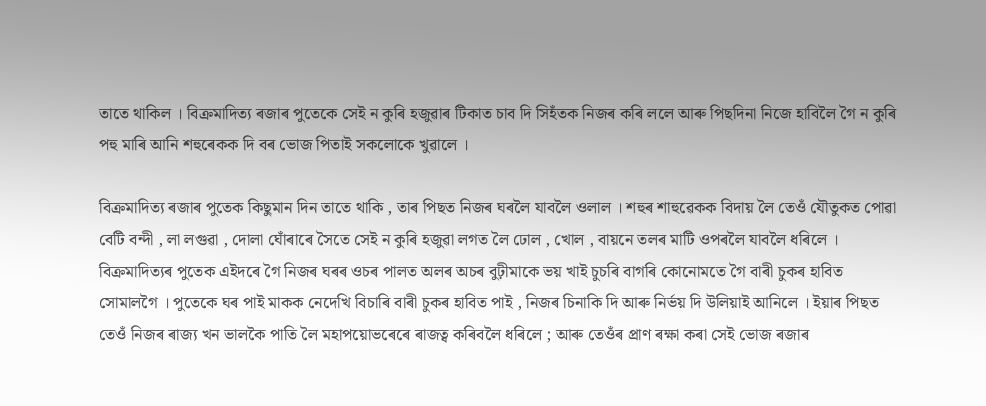তাতে থাকিল । বিক্ৰমাদিত্য ৰজাৰ পুতেকে সেই ন কুৰি হজুৱাৰ টিকাত চাব দি সিহঁতক নিজৰ কৰি ললে আৰু পিছদিনা নিজে হাবিলৈ গৈ ন কুৰি পহু মাৰি আনি শহুৰেকক দি বৰ ভোজ পিতাই সকলোকে খুৱালে ।

বিক্ৰমাদিত্য ৰজাৰ পুতেক কিছুমান দিন তাতে থাকি , তাৰ পিছত নিজৰ ঘৰলৈ যাবলৈ ওলাল । শহুৰ শাহুৱেকক বিদায় লৈ তেওঁ যৌতুকত পোৱা বেটি বন্দী , লা লগুৱা , দোলা ঘোঁৰাৰে সৈতে সেই ন কুৰি হজুৱা লগত লৈ ঢোল , খোল , বায়নে তলৰ মাটি ওপৰলৈ যাবলৈ ধৰিলে । বিক্ৰমাদিত্যৰ পুতেক এইদৰে গৈ নিজৰ ঘৰৰ ওচৰ পালত অলৰ অচৰ বুঢ়ীমাকে ভয় খাই চুচৰি বাগৰি কোনোমতে গৈ বাৰী চুকৰ হাবিত সোমালগৈ । পুতেকে ঘৰ পাই মাকক নেদেখি বিচাৰি বাৰী চুকৰ হাবিত পাই , নিজৰ চিনাকি দি আৰু নিৰ্ভয় দি উলিয়াই আনিলে । ইয়াৰ পিছত তেওঁ নিজৰ ৰাজ্য খন ভালকৈ পাতি লৈ মহাপয়োভৰেৰে ৰাজত্ব কৰিবলৈ ধৰিলে ; আৰু তেওঁৰ প্ৰাণ ৰক্ষা কৰা সেই ভোজ ৰজাৰ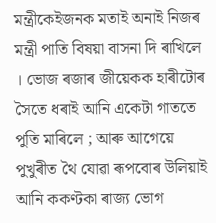মন্ত্ৰীকেইজনক মতাই অনাই নিজৰ মন্ত্ৰী পাতি বিষয়া বাসনা দি ৰাখিলে । ভোজ ৰজাৰ জীয়েকক হাৰীটোৰ সৈতে ধৰাই আনি একেটা গাততে পুতি মাৰিলে ; আৰু আগেয়ে পুখুৰীত থৈ যোৱা ৰূপবোৰ উলিয়াই আনি ককণ্টকা ৰাজ্য ভোগ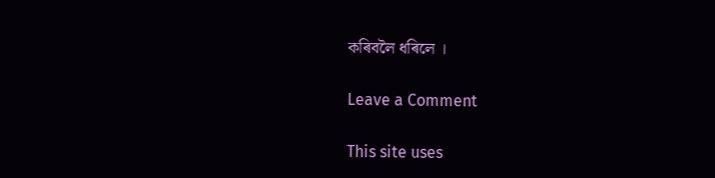কৰিবলৈ ধৰিলে ।

Leave a Comment

This site uses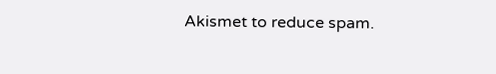Akismet to reduce spam.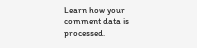Learn how your comment data is processed.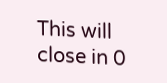This will close in 0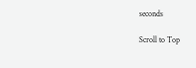seconds

Scroll to Top